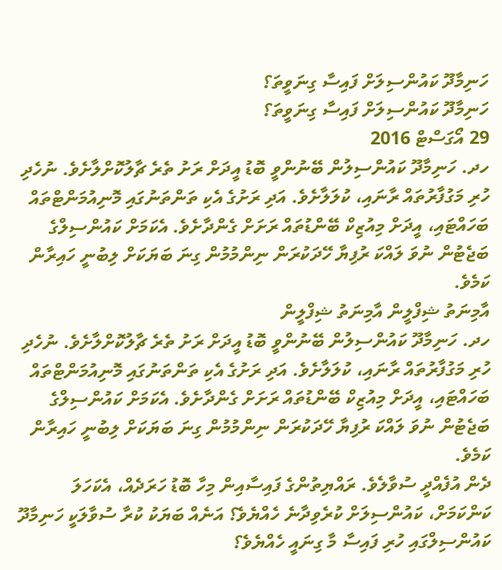ހަނިމާދޫ ކައުންސިލަށް ފައިސާ ގިނަވީތަ؟
ހަނިމާދޫ ކައުންސިލަށް ފައިސާ ގިނަވީތަ؟
29 އޯގަސްޓް 2016
ހދ. ހަނިމާދޫ ކައުންސިލުން ބޭނުންވީ ބޮޑު އީދަށް ރަށު ތެރެ ޗާލުކޮށްލާށެވެ. ނުހެދި ހުރި މަގުފާރުތައް ރާނައި، ކުލަލާށެވެ. އަދި ރަށުގެ އެކި ތަންތަނުގައި މޮނިއުމަންޓްތައް ބަހައްޓައި، އީދަށް މިއުޒިކް ބޭންޑުތައް ރަށަށް ގެންދާށެވެ. އެކަމަށް ކައުންސިލްގެ ބަޖެޓުން ނުވަ ލައްކަ ރުފިޔާ ހޭދަކުރަން ނިންމުމުން ގިނަ ބަޔަކަށް ލިބުނީ ހައިރާން ކަމެވެ.
އާމިނަތު ޝިފްލީން އާމިނަތު ޝިފްލީން
ހދ. ހަނިމާދޫ ކައުންސިލުން ބޭނުންވީ ބޮޑު އީދަށް ރަށު ތެރެ ޗާލުކޮށްލާށެވެ. ނުހެދި ހުރި މަގުފާރުތައް ރާނައި، ކުލަލާށެވެ. އަދި ރަށުގެ އެކި ތަންތަނުގައި މޮނިއުމަންޓްތައް ބަހައްޓައި، އީދަށް މިއުޒިކް ބޭންޑުތައް ރަށަށް ގެންދާށެވެ. އެކަމަށް ކައުންސިލްގެ ބަޖެޓުން ނުވަ ލައްކަ ރުފިޔާ ހޭދަކުރަން ނިންމުމުން ގިނަ ބަޔަކަށް ލިބުނީ ހައިރާން ކަމެވެ.
ދެން އުފެއްދީ ސުވާލެވެ. ރައްޔިތުންގެ ފައިސާއިން މިހާ ބޮޑު ހަރަދެއް، އެކަހަލަ ކަންކަމަށް، ކައުންސިލަށް ކުރެވިދާނެ ހެއްޔެވެ؟ އަނެއް ބަޔަކު ކުރާ ސުވާލަކީ ހަނިމާދޫ ކައުންސިލްގައި ހުރި ފައިސާ މާ ގިނައީ ހެއްޔެވެ؟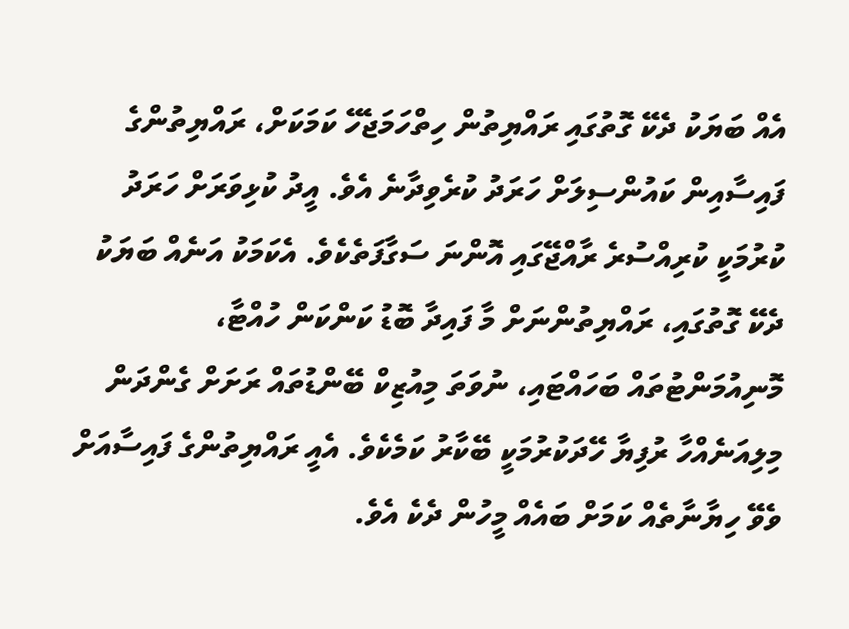އެއް ބަޔަކު ދެކޭ ގޮތުގައި ރައްޔިތުން ހިތްހަމަޖެހޭ ކަމަކަށް، ރައްޔިތުންގެ ފައިސާއިން ކައުންސިލަށް ހަރަދު ކުރެވިދާނެ އެވެ. އީދު ކުޅިވަރަށް ހަރަދު ކުރުމަކީ ކުރިއްސުރެ ރާއްޖޭގައި އޮންނަ ސަގާފަތެކެވެ. އެކަމަކު އަނެއް ބަޔަކު ދެކޭ ގޮތުގައި، ރައްޔިތުންނަށް މާ ފައިދާ ބޮޑު ކަންކަން ހުއްޓާ، މޮނިއުމަންޓުތައް ބަހައްޓައި، ނުވަތަ މިއުޒިކް ބޭންޑުތައް ރަށަށް ގެންދަން މިލިއަނެއްހާ ރުފިޔާ ހޭދަކުރުމަކީ ބޭކާރު ކަމެކެވެ. އެއީ ރައްޔިތުންގެ ފައިސާއަށް ވެވޭ ހިޔާނާތެއް ކަމަށް ބައެއް މީހުން ދެކެ އެވެ.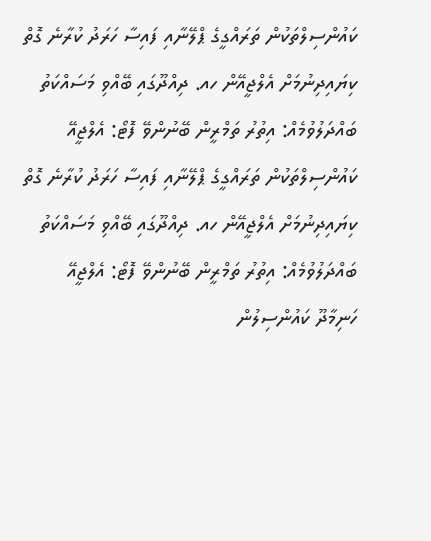ކައުންސިލްތަކުން ތަރައްގީގެ ޕްލޭނާއި ފައިސާ ހަރަދު ކުރާނެ ގޮތް ކިޔައިދިނުމަށް އެލްޖީއޭން ހއ. ދިއްދޫގައި ބޭއްވި މަސައްކަތު ބައްދަލުވުމެއް: އިތުރު ތަމްރީން ބޭނުންވޭ ފޮޓޯ: އެލްޖީއޭ
ކައުންސިލްތަކުން ތަރައްގީގެ ޕްލޭނާއި ފައިސާ ހަރަދު ކުރާނެ ގޮތް ކިޔައިދިނުމަށް އެލްޖީއޭން ހއ. ދިއްދޫގައި ބޭއްވި މަސައްކަތު ބައްދަލުވުމެއް: އިތުރު ތަމްރީން ބޭނުންވޭ ފޮޓޯ: އެލްޖީއޭ
ހަނިމާދޫ ކައުންސިލުން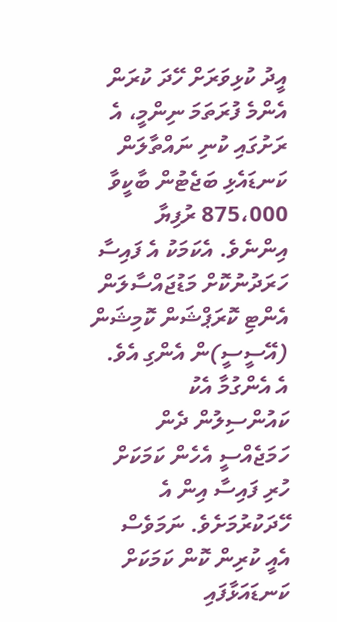އީދު ކުޅިވަރަށް ހޭދަ ކުރަން އެންމެ ފުރަތަމަ ނިންމީ، އެ ރަށުގައި ކުނި ނައްތާލަން ކަނޑައެޅި ބަޖެޓުން ބާކީވާ 875،000 ރުފިޔާ އިންނެވެ. އެކަމަކު އެ ފައިސާ ހަރަދުނުކޮށް މަޑުޖައްސާލަން އެންޓި ކޮރަޕްޝަން ކޮމިޝަން (އޭސީސީ)ން އެންގި އެވެ. އެ އެންގުމާ އެކު ކައުންސިލުން ދެން ހަމަޖެއްސީ އެހެން ކަމަކަށް ހުރި ފައިސާ އިން އެ ހޭދަކުރުމަށެވެ. ނަމަވެސް އެއީ ކުރިން ކޮން ކަމަކަށް ކަނޑައަޅާފައި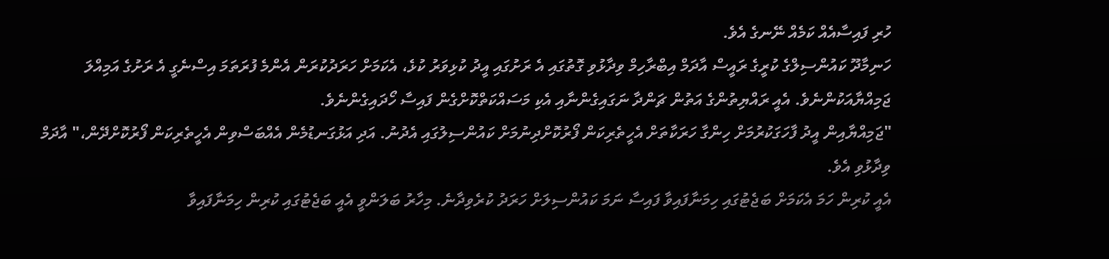ހުރި ފައިސާއެއް ކަމެއް ނޭނގެ އެވެ.
ހަނިމާދޫ ކައުންސިލްގެ ކުރީގެ ރައީސް އާދަމް އިބްރާހިމް ވިދާޅުވި ގޮތުގައި އެ ރަށުގައި އީދު ކުޅިވަރު ކުޅެ، އެކަމަށް ހަރަދުކުރަން އެންމެ ފުރަތަމަ އިސްނެގީ އެ ރަށުގެ އަމިއްލަ ޖަމިއްޔާއަކުންނެވެ. އެއީ ރައްޔިތުންގެ އަތުން ޗަންދާ ނަގައިގެންނާއި އެކި މަސައްކަތްކޮށްގެން ފައިސާ ހޯދައިގެންނެވެ.
"ޖަމިއްޔާއިން އީދު ފާހަގަކުރުމަށް ހިންގާ ހަރަކާތަށް އެހީތެރިކަން ފޯރުކޮށްދިނުމަށް ކައުންސިލުގައި އެދުނު. އަދި އަޅުގަނޑުމެން އެއްބަސްވިން އެހީތެރިކަން ފޯރުކޮށްދޭން،" އާދަމް ވިދާޅުވި އެވެ.
އެއީ ކުރިން ހަމަ އެކަމަށް ބަޖެޓުގައި ހިމަނާފައިވާ ފައިސާ ނަމަ ކައުންސިލަށް ހަރަދު ކުރެވިދާނެ. މިހާރު ބަލަންވީ އެއީ ބަޖެޓުގައި ކުރިން ހިމަނާފައިވާ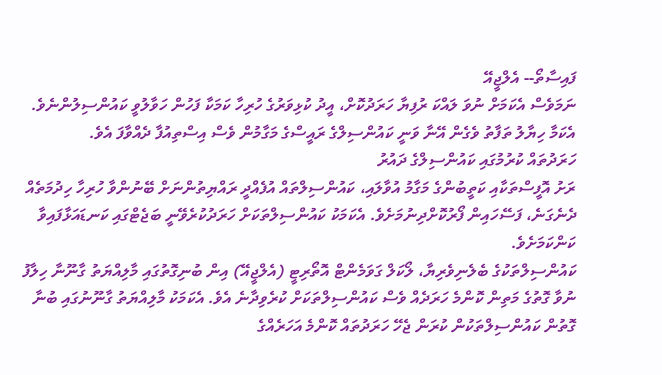ފައިސާތޯ-- އެލްޖީއޭ
ނަމަވެސް އެކަމަށް ނުވަ ލައްކަ ރުފިޔާ ހަރަދުކޮށް، އީދު ކުޅިވަރުގެ ހުރިހާ ކަމަކާ ފަހުން ހަވާލުވީ ކައުންސިލުންނެވެ. އެކަމާ ހިޔާލު ތަފާތު ވެގެން އޭނާ ވަނީ ކައުންސިލްގެ ރައީސްގެ މަގާމުން ވެސް އިސްތިއުފާ ދެއްވާފަ އެވެ.
ހަރަދުތައް ކުރުމުގައި ކައުންސިލްގެ ދައުރު
ރަށު އޮފީސްތަކާއި ކަތީބުންގެ މަގާމު އުވާލައި، ކައުންސިލްތައް އުފެއްދީ ރައްޔިތުންނަށް ބޭނުންވާ ހުރިހާ ހިދުމަތެއް ދެނެގަނެ، ފަސޭހައިން ފޯރުކޮށްދިނުމަށެވެ. އެކަމަކު ކައުންސިލްތަކަށް ހަރަދުކުރެވޭނީ ބަޖެޓްގައި ކަނޑައަޅާފައިވާ ކަންކަމަށެވެ.
ކައުންސިލްތަކުގެ ބެލެނިވެރިޔާ، ލޯކަލް ގަވަމެންޓް އޮތޯރިޓީ (އެލްޖީއޭ) އިން ބުނިގޮތުގައި މާލިއްޔަތު ގާނޫނާ ހިލާފު ނުވާ ގޮތުގެ މަތިން ކޮންމެ ހަރަދެއް ވެސް ކައުންސިލްތަކަށް ކުރެވިދާނެ އެވެ. އެކަމަކު މާލިއްޔަތު ގާނޫނުގައި ބުނާ ގޮތުން ކައުންސިލްތަކުން ކުރަން ޖެހޭ ހަރަދުތައް ކޮންމެ އަހަރެއްގެ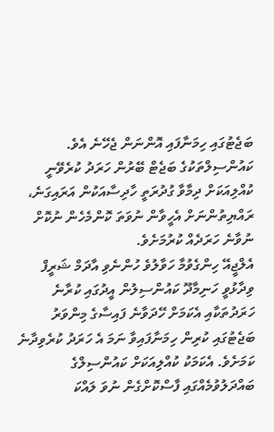ބަޖެޓުގައި ހިމަނާފައި އޮންނަން ޖެހޭނެ އެވެ.
ކައުންސިލްތަކުގެ ބަޖެޓް ބޭރުން ހަރަދު ކުރެވޭނީ ކުއްލިއަކަށް ދިމާވާ ގުދުރަތީ ހާދިސާއަކުން އަރައިގަނެ، ރައްޔިތުންނަށް އެހީވާން ނުވަތަ ކޮންމެހެން ނުކޮށް ނުވާނެ ހަރަދެއް ކުރުމަށެވެ.
އެލްޖީއޭ ހިންގެވުމާ ހަވާލުވެ ހުންނެވި އާދަމް ޝަރީފް ވިދާޅުވީ ހަނިމާދޫ ކައުންސިލުން އީދުގައި ކުރާނެ ހަރަދުތަކާއި އެކަމަށް ހޭދަވާނެ ފައިސާގެ މިންވަރު ބަޖެޓުގައި ކުރިން ހިމަނާފައިވާ ނަމަ އެ ހަރަދު ކުރެވިދާނެ ކަމަށެވެ. އެކަމަކު ކުއްލިއަކަށް ކައުންސިލްގެ ބައްދަލުވުމެއްގައި ފާސްކޮށްގެން ނުވަ ލައްކަ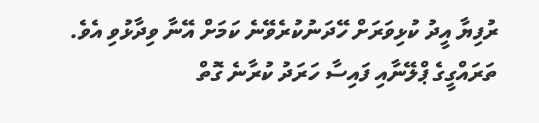ރުފިޔާ އީދު ކުޅިވަރަށް ހޭދަނުކުރެވޭނެ ކަމަށް އޭނާ ވިދާޅުވި އެވެ.
ތަރައްގީގެ ޕްލޭނާއި ފައިސާ ހަރަދު ކުރާނެ ގޮތް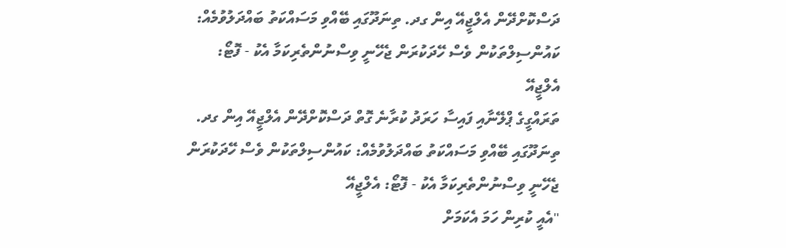ދަސްކޮށްދޭން އެލްޖީއޭ އިން ގދ. ތިނަދޫގައި ބޭއްވި މަސައްކަތު ބައްދަލުވުމެއް: ކައުންސިލްތަކުން ވެސް ހޭދަކުރަން ޖެހޭނީ ވިސްނުންތެރިކަމާ އެކު - ފޮޓޯ: އެލްޖީއޭ
ތަރައްގީގެ ޕްލޭނާއި ފައިސާ ހަރަދު ކުރާނެ ގޮތް ދަސްކޮށްދޭން އެލްޖީއޭ އިން ގދ. ތިނަދޫގައި ބޭއްވި މަސައްކަތު ބައްދަލުވުމެއް: ކައުންސިލްތަކުން ވެސް ހޭދަކުރަން ޖެހޭނީ ވިސްނުންތެރިކަމާ އެކު - ފޮޓޯ: އެލްޖީއޭ
"އެއީ ކުރިން ހަމަ އެކަމަށް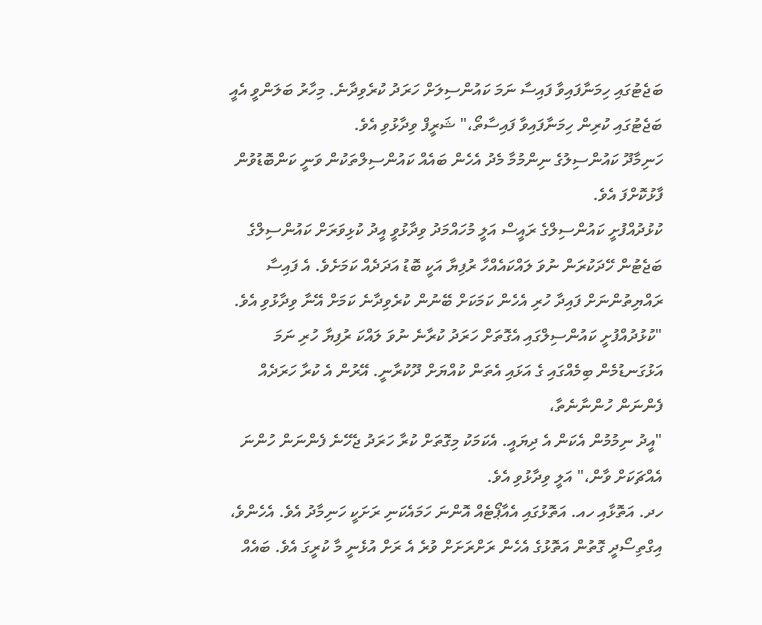ބަޖެޓުގައި ހިމަނާފައިވާ ފައިސާ ނަމަ ކައުންސިލަށް ހަރަދު ކުރެވިދާނެ. މިހާރު ބަލަންވީ އެއީ ބަޖެޓުގައި ކުރިން ހިމަނާފައިވާ ފައިސާތޯ،" ޝަރީފް ވިދާޅުވި އެވެ.
ހަނިމާދޫ ކައުންސިލުގެ ނިންމުމާ މެދު އެހެން ބައެއް ކައުންސިލްތަކުން ވަނީ ކަންބޮޑުވުން ފާޅުކޮށްފަ އެވެ.
ކުޅުދުއްފުށީ ކައުންސިލްގެ ރައީސް އަލީ މުހައްމަދު ވިދާޅުވީ އީދު ކުޅިވަރަށް ކައުންސިލްގެ ބަޖެޓުން ހޭދަކުރަން ނުވަ ލައްކައެއްހާ ރުފިޔާ އަކީ ބޮޑު އަދަދެއް ކަމަށެވެ. އެ ފައިސާ ރައްޔިތުންނަށް ފައިދާ ހުރި އެހެން ކަމަކަށް ބޭނުން ކުރެވިދާނެ ކަމަށް އޭނާ ވިދާޅުވި އެވެ.
"ކުޅުދުއްފުށީ ކައުންސިލްގައި އެގޮތަށް ހަރަދު ކުރާނެ ނުވަ ލައްކަ ރުފިޔާ ހުރި ނަމަ އަޅުގަނޑުމެން ބިމެއްގައި ގެ އަޅައި އެތަން ކުއްޔަށް ދޫކުރާނީ. އޭރުން އެ ކުރާ ހަރަދެއް ފެންނަން ހުންނާނެތާ،
"އީދު ނިމުމުން އެކަން އެ ދިޔައީ. އެކަމަކު މިގޮތަށް ކުރާ ހަރަދު ޖެހޭނެ ފެންނަން ހުންނަ އެއްޗަކަށް ވާން،" އަލީ ވިދާޅުވި އެވެ.
ހދ. އަތޮޅާއި ހއ. އަތޮޅުގައި އެއާޕޯޓެއް އޮންނަ ހަމައެކަނި ރަށަކީ ހަނިމާދު އެވެ. އެހެންވެ، އިގްތިސޯދީ ގޮތުން އަތޮޅުގެ އެހެން ރަށްރަށަށް ވުރެ އެ ރަށް އުޅެނީ މާ ކުރީގަ އެވެ. ބައެއް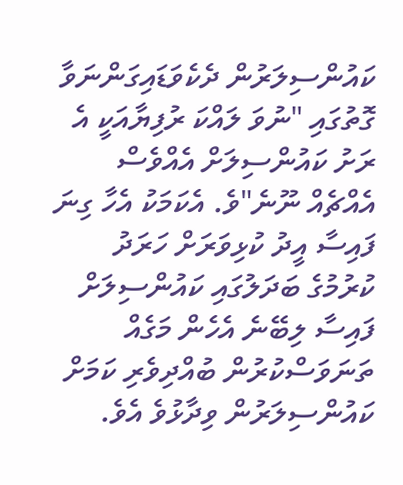ކައުންސިލަރުން ދެކެވަޑައިގަންނަވާ ގޮތުގައި "ނުވަ ލައްކަ ރުފިޔާއަކީ އެ ރަށު ކައުންސިލަށް އެއްވެސް އެއްޗެއް ނޫނެ"ވެ. އެކަމަކު އެހާ ގިނަ ފައިސާ އީދު ކުޅިވަރަށް ހަރަދު ކުރުމުގެ ބަދަލުގައި ކައުންސިލަށް ފައިސާ ލިބޭނެ އެހެން މަގެއް ތަނަވަސްކުރުން ބުއްދިވެރި ކަމަށް ކައުންސިލަރުން ވިދާޅުވެ އެވެ.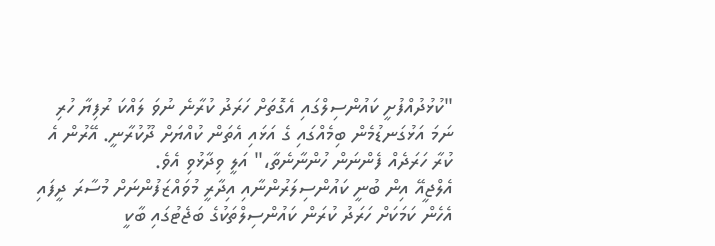"ކުޅުދުއްފުށީ ކައުންސިލްގައި އެގޮތަށް ހަރަދު ކުރާނެ ނުވަ ލައްކަ ރުފިޔާ ހުރި ނަމަ އަޅުގަނޑުމެން ބިމެއްގައި ގެ އަޅައި އެތަން ކުއްޔަށް ދޫކުރާނީ. އޭރުން އެ ކުރާ ހަރަދެއް ފެންނަން ހުންނާނެތާ،" އަލީ ވިދާޅުވި އެވެ.
އެލްޖީއޭ އިން ބުނީ ކައުންސިލަރުންނާއި އިދާރީ މުވައްޒަފުންނަށް މުސާރަ ދީފައި އެހެން ކަމަކަށް ހަރަދު ކުރަން ކައުންސިލްތަކުގެ ބަޖެޓުގައި ބާކީ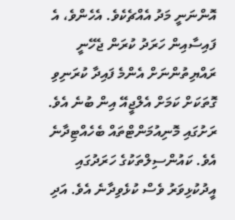އޮންނަނީ މަދު އެއްޗެކެވެ. އެހެންވެ، އެ ފައިސާއިން ހަރަދު ކުރަން ޖެހޭނީ ރައްޔިތުންނަށް އެންމެ ފައިދާ ކުރަނިވި ގޮތަކަށް ކަމަށް އެލްޖީއޭ އިން ބުނެ އެވެ.
ރަށުގައި މޮނިއުމަންޓްތައް ބެހެއްޓިދާނެ އެވެ. ކައުންސިލްތަކުގެ ހަރަދުގައި އީދުކުޅިވަރު ވެސް ކުޅެވިދާނެ އެވެ. އަދި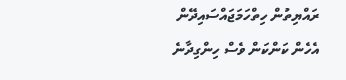ރައްޔިތުން ހިތްހަމަޖައްސައިދޭން އެހެން ކަންކަން ވެސް ހިންގިދާނެ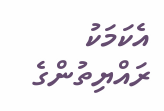އެކަމަކު ރައްޔިތުންގެ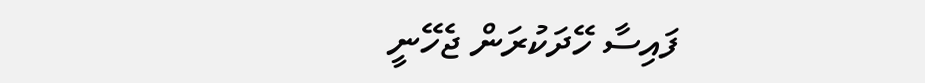ފައިސާ ހޭދަކުރަން ޖެހޭނީ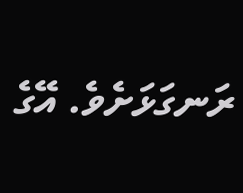ރަނގަޅަށެވެ. އޭގެ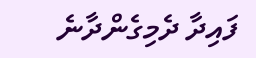ފައިދާ ދެމިގެންދާނެ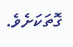ގޮތަކަށެވެ.